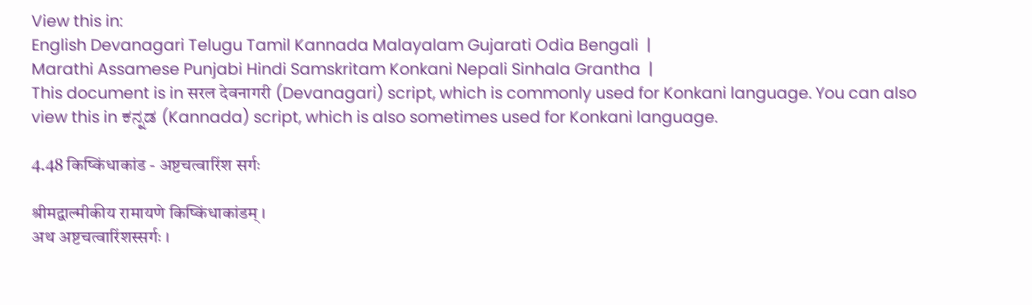View this in:
English Devanagari Telugu Tamil Kannada Malayalam Gujarati Odia Bengali  |
Marathi Assamese Punjabi Hindi Samskritam Konkani Nepali Sinhala Grantha  |
This document is in सरल देवनागरी (Devanagari) script, which is commonly used for Konkani language. You can also view this in ಕನ್ನಡ (Kannada) script, which is also sometimes used for Konkani language.

4.48 किष्किंधाकांड - अष्टचत्वारिंश सर्गः

श्रीमद्वाल्मीकीय रामायणे किष्किंधाकांडम् ।
अथ अष्टचत्वारिंशस्सर्गः ।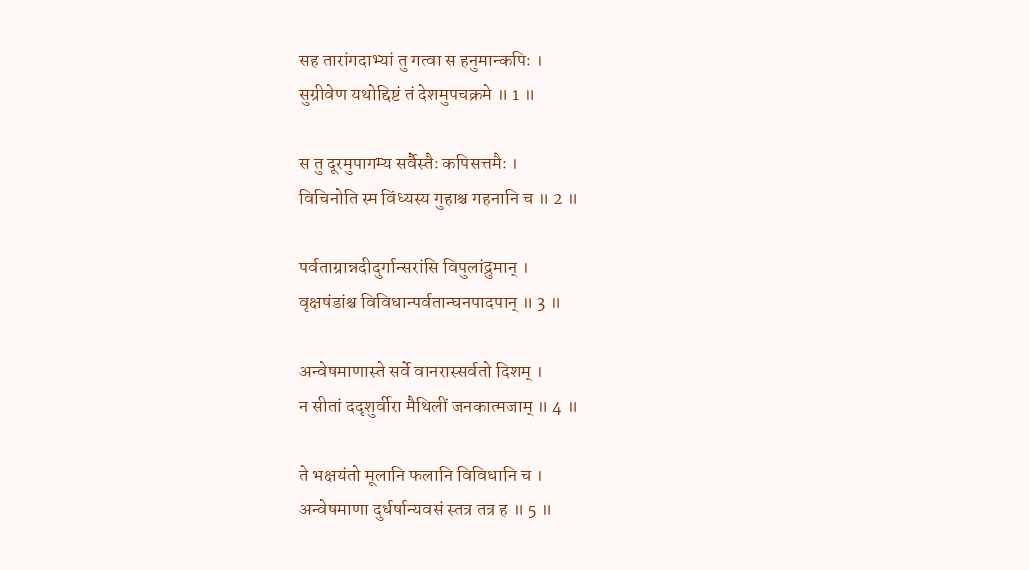सह तारांगदाभ्यां तु गत्वा स हनुमान्कपिः ।
सुग्रीवेण यथोद्दिष्टं तं देशमुपचक्रमे ॥ 1 ॥

स तु दूरमुपागम्य सर्वैस्तैः कपिसत्तमैः ।
विचिनोति स्म विंध्यस्य गुहाश्च गहनानि च ॥ 2 ॥

पर्वताग्रान्नदीदुर्गान्सरांसि विपुलांद्रुमान् ।
वृक्षषंडांश्च विविधान्पर्वतान्घनपादपान् ॥ 3 ॥

अन्वेषमाणास्ते सर्वे वानरास्सर्वतो दिशम् ।
न सीतां ददृशुर्वीरा मैथिलीं जनकात्मजाम् ॥ 4 ॥

ते भक्षयंतो मूलानि फलानि विविधानि च ।
अन्वेषमाणा दुर्धर्षान्यवसं स्तत्र तत्र ह ॥ 5 ॥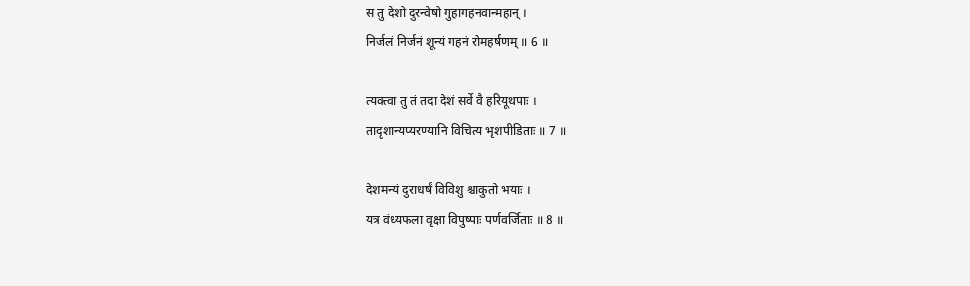स तु देशो दुरन्वेषो गुहागहनवान्महान् ।
निर्जलं निर्जनं शून्यं गहनं रोमहर्षणम् ॥ 6 ॥

त्यक्त्वा तु तं तदा देशं सर्वे वै हरियूथपाः ।
तादृशान्यप्यरण्यानि विचित्य भृशपीडिताः ॥ 7 ॥

देशमन्यं दुराधर्षं विविशु श्चाकुतो भयाः ।
यत्र वंध्यफला वृक्षा विपुष्पाः पर्णवर्जिताः ॥ 8 ॥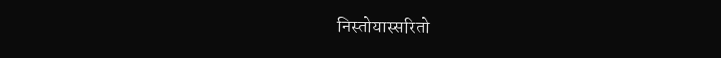निस्तोयास्सरितो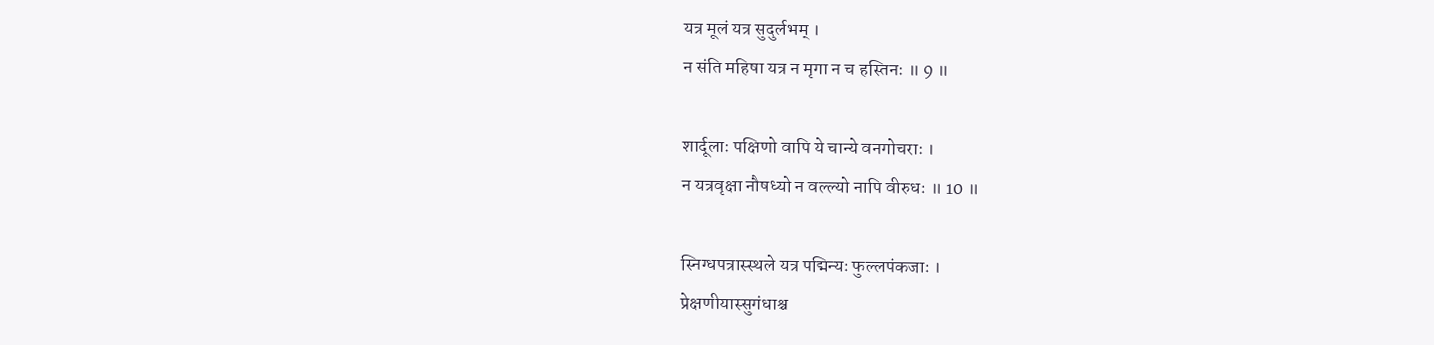यत्र मूलं यत्र सुदुर्लभम् ।
न संति महिषा यत्र न मृगा न च हस्तिनः ॥ 9 ॥

शार्दूलाः पक्षिणो वापि ये चान्ये वनगोचराः ।
न यत्रवृक्षा नौषध्यो न वल्ल्यो नापि वीरुधः ॥ 10 ॥

स्निग्धपत्रास्स्थले यत्र पद्मिन्यः फुल्लपंकजाः ।
प्रेक्षणीयास्सुगंधाश्च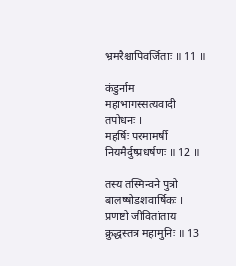भ्रमरैश्चापिवर्जिताः ॥ 11 ॥

कंडुर्नाम महाभागस्सत्यवादी तपोधनः ।
महर्षिः परमामर्षी नियमैर्दुष्प्रधर्षणः ॥ 12 ॥

तस्य तस्मिन्वने पुत्रो बालष्षोडशवार्षिकः ।
प्रणष्टो जीवितांताय क्रुद्धस्तत्र महामुनिः ॥ 13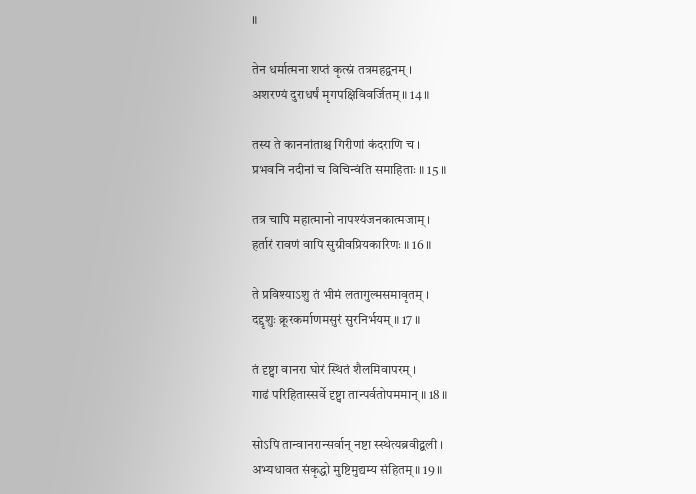॥

तेन धर्मात्मना शप्तं कृत्स्नं तत्रमहद्वनम् ।
अशरण्यं दुराधर्षं मृगपक्षिविवर्जितम् ॥ 14 ॥

तस्य ते काननांताश्च गिरीणां कंदराणि च ।
प्रभवनि नदीनां च विचिन्वंति समाहिताः ॥ 15 ॥

तत्र चापि महात्मानो नापश्यंजनकात्मजाम् ।
हर्तारं रावणं वापि सुग्रीवप्रियकारिणः ॥ 16 ॥

ते प्रविश्याऽशु तं भीमं लतागुल्मसमावृतम् ।
दद्दृशुः क्रूरकर्माणमसुरं सुरनिर्भयम् ॥ 17 ॥

तं दृष्ट्वा वानरा घोरं स्थितं शैलमिवापरम् ।
गाढं परिहितास्सर्वे दृष्ट्वा तान्पर्वतोपममान् ॥ 18 ॥

सोऽपि तान्वानरान्सर्वान् नष्टा स्स्थेत्यब्रवीद्बली ।
अभ्यधावत संकृद्धो मुष्टिमुद्यम्य संहितम् ॥ 19 ॥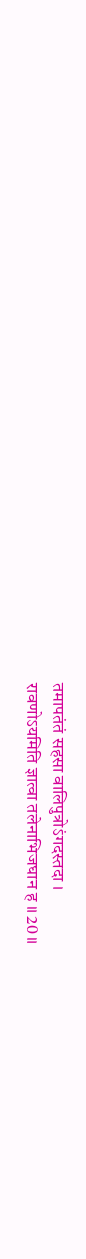तमापतंतं सहसा वालिपुत्रोऽंगदस्तदा ।
रावणोऽयमिति ज्ञात्वा तलेनाभिजघान ह ॥ 20 ॥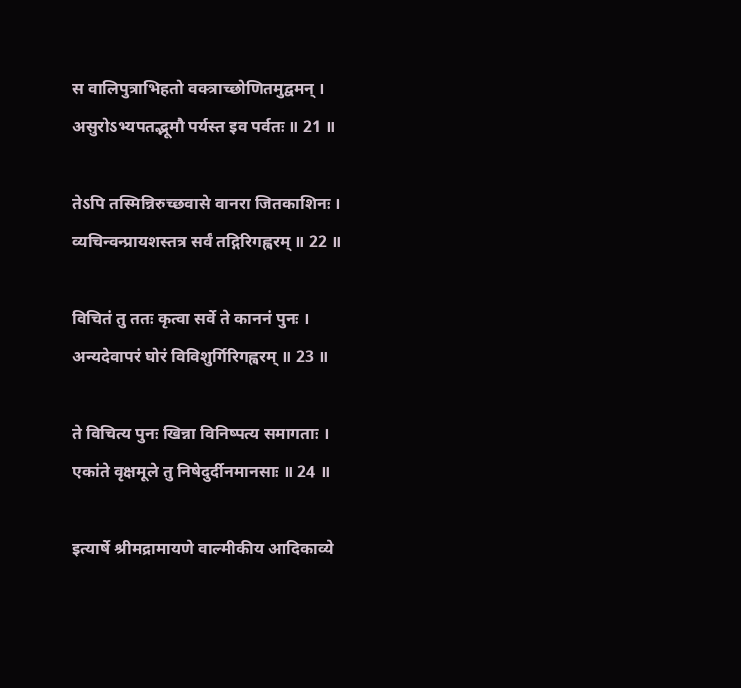स वालिपुत्राभिहतो वक्त्राच्छोणितमुद्वमन् ।
असुरोऽभ्यपतद्भूमौ पर्यस्त इव पर्वतः ॥ 21 ॥

तेऽपि तस्मिन्निरुच्छवासे वानरा जितकाशिनः ।
व्यचिन्वन्प्रायशस्तत्र सर्वं तद्गिरिगह्वरम् ॥ 22 ॥

विचितं तु ततः कृत्वा सर्वे ते काननं पुनः ।
अन्यदेवापरं घोरं विविशुर्गिरिगह्वरम् ॥ 23 ॥

ते विचित्य पुनः खिन्ना विनिष्पत्य समागताः ।
एकांते वृक्षमूले तु निषेदुर्दीनमानसाः ॥ 24 ॥

इत्यार्षे श्रीमद्रामायणे वाल्मीकीय आदिकाव्ये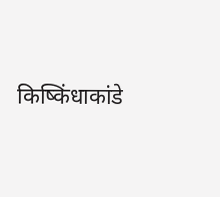किष्किंधाकांडे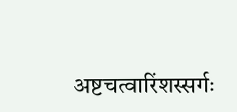अष्टचत्वारिंशस्सर्गः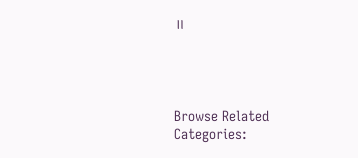॥




Browse Related Categories: